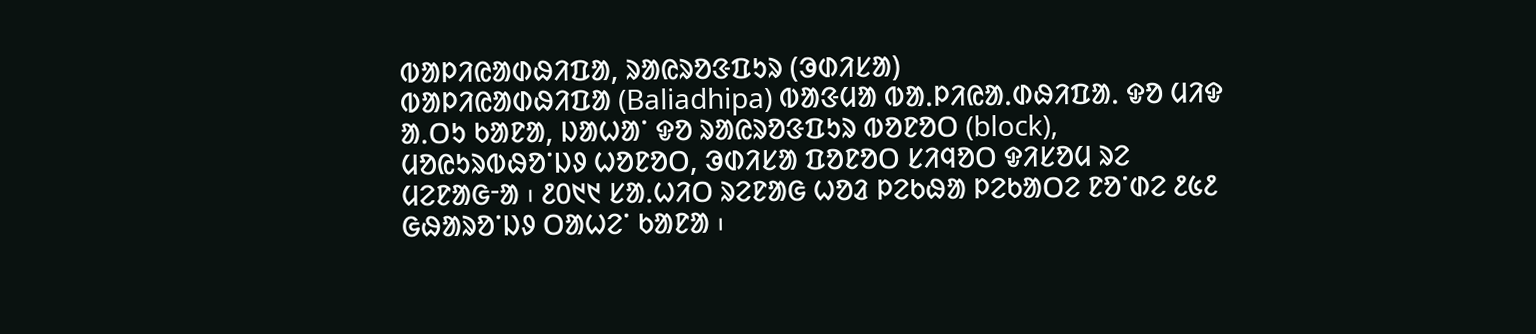ᱵᱟᱞᱤᱭᱟᱰᱷᱤᱯᱟ, ᱨᱟᱭᱨᱚᱝᱯᱩᱨ (ᱳᱰᱤᱥᱟ)
ᱵᱟᱞᱤᱭᱟᱰᱷᱤᱯᱟ (Baliadhipa) ᱵᱟᱝᱢᱟ ᱵᱟᱹᱞᱤᱭᱟᱹᱰᱷᱤᱯᱟᱹ ᱫᱚ ᱢᱤᱫ ᱟᱹᱛᱩ ᱠᱟᱱᱟ, ᱡᱟᱦᱟᱸ ᱫᱚ ᱨᱟᱭᱨᱚᱝᱯᱩᱨ ᱵᱚᱱᱚᱛ (block), ᱢᱚᱭᱩᱨᱵᱷᱚᱸᱡᱽ ᱦᱚᱱᱚᱛ, ᱳᱰᱤᱥᱟ ᱯᱚᱱᱚᱛ ᱥᱤᱧᱚᱛ ᱫᱤᱥᱚᱢ ᱨᱮ ᱢᱮᱱᱟᱜᱼᱟ ᱾ ᱒᱐᱑᱑ ᱥᱟᱹᱦᱤᱛ ᱨᱮᱱᱟᱜ ᱦᱚᱲ ᱞᱮᱠᱷᱟ ᱞᱮᱠᱟᱛᱮ ᱱᱚᱸᱰᱮ ᱒᱕᱒ ᱜᱷᱟᱨᱚᱸᱡᱽ ᱛᱟᱦᱮᱸ ᱠᱟᱱᱟ ᱾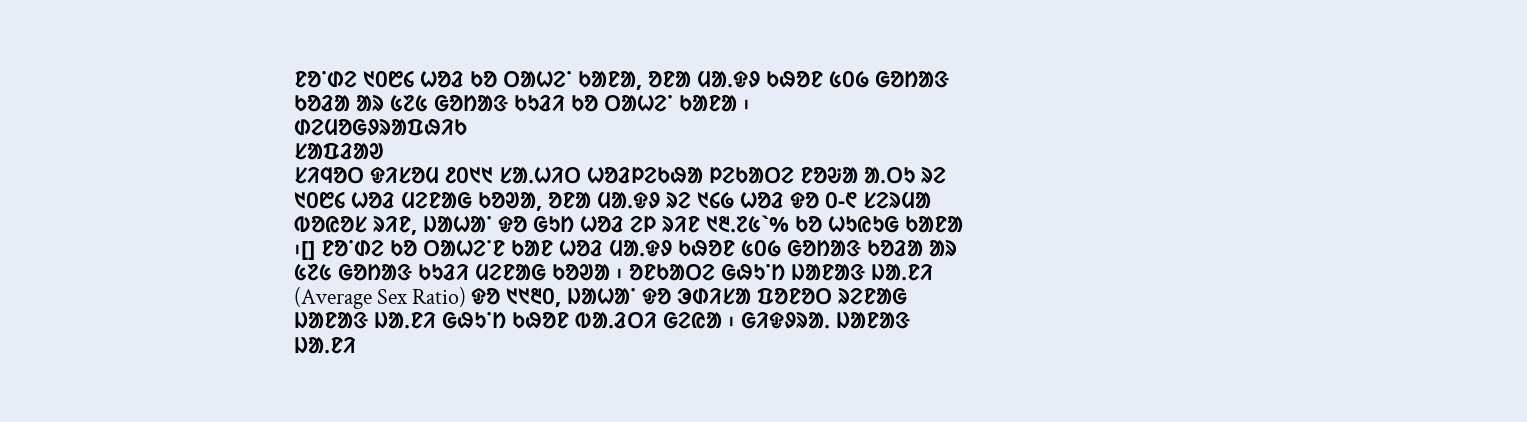ᱱᱚᱸᱰᱮ ᱑᱐᱘᱔ ᱦᱚᱲ ᱠᱚ ᱛᱟᱦᱮᱸ ᱠᱟᱱᱟ, ᱚᱱᱟ ᱢᱟᱹᱫᱽ ᱠᱷᱚᱱ ᱕᱐᱙ ᱜᱚᱴᱟᱝ ᱠᱚᱲᱟ ᱟᱨ ᱕᱗᱕ ᱜᱚᱴᱟᱝ ᱠᱩᱲᱤ ᱠᱚ ᱛᱟᱦᱮᱸ ᱠᱟᱱᱟ ᱾
ᱰᱮᱢᱚᱜᱽᱨᱟᱯᱷᱤᱠ
ᱥᱟᱯᱲᱟᱣ
ᱥᱤᱧᱚᱛ ᱫᱤᱥᱚᱢ ᱒᱐᱑᱑ ᱥᱟᱹᱦᱤᱛ ᱦᱚᱲᱞᱮᱠᱷᱟ ᱞᱮᱠᱟᱛᱮ ᱱᱚᱶᱟ ᱟᱹᱛᱩ ᱨᱮ ᱑᱐᱘᱔ ᱦᱚᱲ ᱢᱮᱱᱟᱜ ᱠᱚᱣᱟ, ᱚᱱᱟ ᱢᱟᱹᱫᱽ ᱨᱮ ᱑᱔᱙ ᱦᱚᱲ ᱫᱚ ᱐-᱖ ᱥᱮᱨᱢᱟ ᱵᱚᱭᱚᱥ ᱨᱤᱱ, ᱡᱟᱦᱟᱸ ᱫᱚ ᱜᱩᱴ ᱦᱚᱲ ᱮᱞ ᱨᱤᱱ ᱑᱓ᱹ᱗᱕`% ᱠᱚ ᱦᱩᱭᱩᱜ ᱠᱟᱱᱟ ᱾[] ᱱᱚᱸᱰᱮ ᱠᱚ ᱛᱟᱦᱮᱸᱱ ᱠᱟᱱ ᱦᱚᱲ ᱢᱟᱹᱫᱽ ᱠᱷᱚᱱ ᱕᱐᱙ ᱜᱚᱴᱟᱝ ᱠᱚᱲᱟ ᱟᱨ ᱕᱗᱕ ᱜᱚᱴᱟᱝ ᱠᱩᱲᱤ ᱢᱮᱱᱟᱜ ᱠᱚᱣᱟ ᱾ ᱚᱱᱠᱟᱛᱮ ᱜᱷᱩᱸᱴ ᱡᱟᱱᱟᱝ ᱡᱟᱹᱱᱤ (Average Sex Ratio) ᱫᱚ ᱑᱑᱓᱐, ᱡᱟᱦᱟᱸ ᱫᱚ ᱳᱰᱤᱥᱟ ᱯᱚᱱᱚᱛ ᱨᱮᱱᱟᱜ ᱡᱟᱱᱟᱝ ᱡᱟᱹᱱᱤ ᱜᱷᱩᱸᱴ ᱠᱷᱚᱱ ᱵᱟᱹᱲᱛᱤ ᱜᱮᱭᱟ ᱾ ᱜᱤᱫᱽᱨᱟᱹ ᱡᱟᱱᱟᱝ ᱡᱟᱹᱱᱤ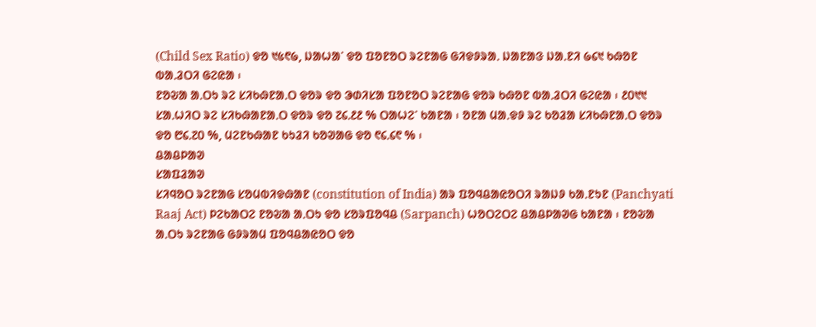(Child Sex Ratio) ᱫᱚ ᱑᱕᱖᱙, ᱡᱟᱦᱟᱸ ᱫᱚ ᱯᱚᱱᱚᱛ ᱨᱮᱱᱟᱜ ᱜᱤᱫᱽᱨᱟᱹ ᱡᱟᱱᱟᱝ ᱡᱟᱹᱱᱤ ᱙᱔᱑ ᱠᱷᱚᱱ ᱵᱟᱹᱲᱛᱤ ᱜᱮᱭᱟ ᱾
ᱱᱚᱶᱟ ᱟᱹᱛᱩ ᱨᱮ ᱥᱤᱠᱷᱱᱟᱹᱛ ᱫᱚᱨ ᱫᱚ ᱳᱰᱤᱥᱟ ᱯᱚᱱᱚᱛ ᱨᱮᱱᱟᱜ ᱫᱚᱨ ᱠᱷᱚᱱ ᱵᱟᱹᱲᱛᱤ ᱜᱮᱭᱟ ᱾ ᱒᱐᱑᱑ ᱥᱟᱹᱦᱤᱛ ᱨᱮ ᱥᱤᱠᱷᱟᱱᱟᱹᱛ ᱫᱚᱨ ᱫᱚ ᱗᱔ᱹ᱒᱒ % ᱛᱟᱦᱮᱸ ᱠᱟᱱᱟ ᱾ ᱚᱱᱟ ᱢᱟᱹᱫᱽ ᱨᱮ ᱠᱚᱲᱟ ᱥᱤᱠᱷᱱᱟᱹᱛ ᱫᱚᱨ ᱫᱚ ᱘᱔ᱹ᱗᱐ %, ᱢᱮᱱᱠᱷᱟᱱ ᱠᱩᱲᱤ ᱠᱚᱣᱟᱜ ᱫᱚ ᱖᱔ᱹ᱔᱖ % ᱾
ᱪᱟᱪᱞᱟᱣ
ᱥᱟᱯᱲᱟᱣ
ᱥᱤᱧᱚᱛ ᱨᱮᱱᱟᱜ ᱥᱚᱢᱵᱤᱫᱷᱟᱱ (constitution of India) ᱟᱨ ᱯᱚᱧᱪᱟᱭᱚᱛᱤ ᱨᱟᱡᱽ ᱠᱟᱹᱱᱩᱱ (Panchyati Raaj Act) ᱞᱮᱠᱟᱛᱮ ᱱᱚᱶᱟ ᱟᱹᱛᱩ ᱫᱚ ᱥᱚᱨᱯᱚᱧᱪ (Sarpanch) ᱦᱚᱛᱮᱛᱮ ᱪᱟᱪᱞᱟᱣᱜ ᱠᱟᱱᱟ ᱾ ᱱᱚᱶᱟ ᱟᱹᱛᱩ ᱨᱮᱱᱟᱜ ᱜᱽᱨᱟᱢ ᱯᱚᱧᱪᱟᱭᱚᱛ ᱫᱚ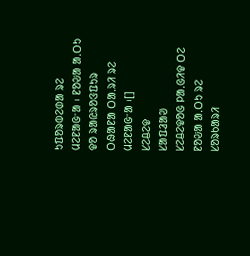ᱩᱯᱚᱨᱵᱮᱰᱟ ᱨᱮ ᱢᱮᱱᱟᱜᱼᱟ ᱾ ᱱᱚᱶᱟ ᱟᱹᱛᱩ ᱫᱚ ᱨᱟᱭᱨᱚᱝᱯᱩᱨ ᱛᱷᱟᱱᱟ ᱛᱟᱹᱨᱤ ᱨᱮ ᱢᱮᱱᱟᱜᱼᱟ ᱾[]
ᱥᱮᱪᱮᱫ
ᱥᱟᱯᱲᱟᱣ
ᱥᱮᱪᱮᱫᱚᱜ ᱞᱟᱹᱜᱤᱫ ᱛᱮ ᱱᱚᱶᱟ ᱟᱹᱛᱩ ᱨᱮ ᱥᱚᱨᱠᱟᱨᱤ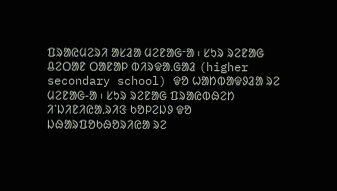ᱯᱨᱟᱭᱢᱮᱨᱤ ᱟᱥᱲᱟ ᱢᱮᱱᱟᱜᱼᱟ ᱾ ᱥᱩᱨ ᱨᱮᱱᱟᱜ ᱪᱮᱛᱟᱱ ᱛᱟᱱᱟᱞ ᱵᱤᱨᱫᱟᱹᱜᱟᱲ (higher secondary school) ᱫᱚ ᱦᱟᱴᱵᱟᱫᱽᱲᱟ ᱨᱮ ᱢᱮᱱᱟᱜ-ᱟ ᱾ ᱥᱩᱨ ᱨᱮᱱᱟᱜ ᱯᱨᱟᱭᱵᱷᱮᱴ ᱤᱸᱡᱤᱱᱤᱭᱟᱹᱨᱤᱝ ᱠᱚᱞᱮᱡᱽ ᱫᱚ ᱡᱷᱟᱨᱯᱚᱠᱷᱚᱨᱤᱭᱟ ᱨᱮ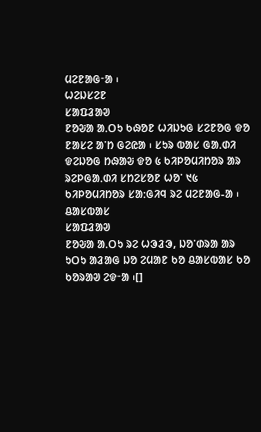ᱢᱮᱱᱟᱜᱼᱟ ᱾
ᱦᱮᱡᱥᱮᱱ
ᱥᱟᱯᱲᱟᱣ
ᱱᱚᱶᱟ ᱟᱹᱛᱩ ᱠᱷᱚᱱ ᱦᱤᱡᱩᱜ ᱥᱮᱱᱚᱜ ᱫᱚ ᱱᱟᱥᱮ ᱟᱸᱴ ᱜᱮᱭᱟ ᱾ ᱥᱩᱨ ᱵᱟᱥ ᱜᱟᱹᱰᱤ ᱫᱮᱡᱚᱜ ᱴᱷᱟᱶ ᱫᱚ ᱕ ᱠᱤᱞᱚᱢᱤᱴᱚᱨ ᱟᱨ ᱨᱮᱞᱜᱟᱹᱰᱤ ᱥᱴᱮᱥᱚᱱ ᱦᱚᱸ ᱑᱕ ᱠᱤᱞᱚᱢᱤᱴᱚᱨ ᱥᱟᱺᱜᱤᱧ ᱨᱮ ᱢᱮᱱᱟᱜ-ᱟ ᱾
ᱪᱟᱥᱵᱟᱥ
ᱥᱟᱯᱲᱟᱣ
ᱱᱚᱶᱟ ᱟᱹᱛᱩ ᱨᱮ ᱦᱳᱲᱳ, ᱡᱚᱸᱰᱨᱟ ᱟᱨ ᱩᱛᱩ ᱟᱲᱟᱜ ᱡᱚ ᱮᱢᱟᱱ ᱠᱚ ᱪᱟᱥᱵᱟᱥ ᱠᱚ ᱠᱚᱨᱟᱣ ᱮᱫᱼᱟ ᱾[]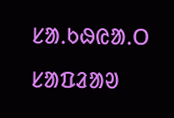ᱥᱟᱹᱠᱷᱭᱟᱹᱛ
ᱥᱟᱯᱲᱟᱣ